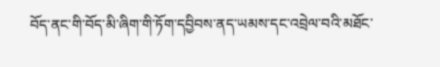བོད་ནང་གི་བོད་མི་ཞིག་གི་ཏོག་དབྱིབས་ནད་ཡམས་དང་འབྲེལ་བའི་མཐོང་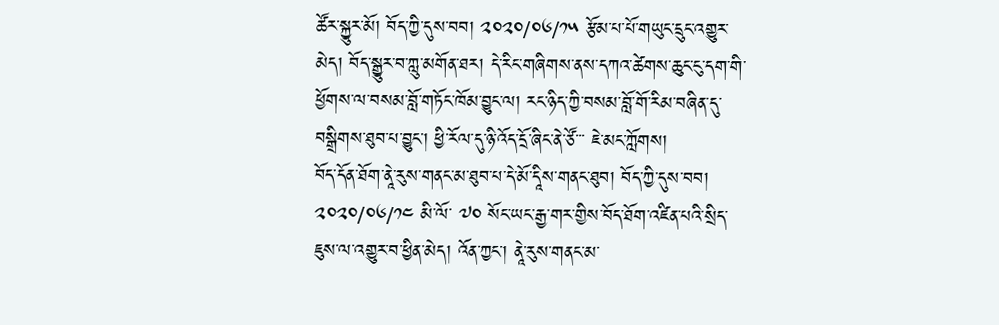ཚོར་སྐྱུར་མོ། བོད་ཀྱི་དུས་བབ། ༢༠༢༠/༠༦/༡༥ རྩོམ་པ་པོ་གཡུང་དྲུང་འགྱུར་མེད། བོད་སྒྱུར་བ་ཀླུ་མགོན་ཐར། དེ་རིང་གཞིགས་ནས་དཀའ་ཚེགས་ཆུང་ངུ་དག་གི་ཕྱོགས་ལ་བསམ་བློ་གཏོང་ཁོམ་བྱུང་ལ། རང་ཉིད་ཀྱི་བསམ་བློ་གོ་རིམ་བཞིན་དུ་བསྒྲིགས་ཐུབ་པ་བྱུང་། ཕྱི་རོལ་དུ་ཉི་འོད་དྲོ་ཞིང་ནེ་ཙོ་་་ ཇེ་མང་ཀློགས།
བོད་དོན་ཐོག་ནཱེ་རུས་གནང་མ་ཐུབ་པ་དེ་མོ་དཱིས་གནང་ཐུབ། བོད་ཀྱི་དུས་བབ། ༢༠༢༠/༠༦/༡༤ མི་ལོ་ ༧༠ སོང་ཡང་རྒྱ་གར་གྱིས་བོད་ཐོག་འཛིན་པའི་སྲིད་ཇུས་ལ་འགྱུར་བ་ཕྱིན་མེད། འོན་ཀྱང་། ནཱེ་རུས་གནང་མ་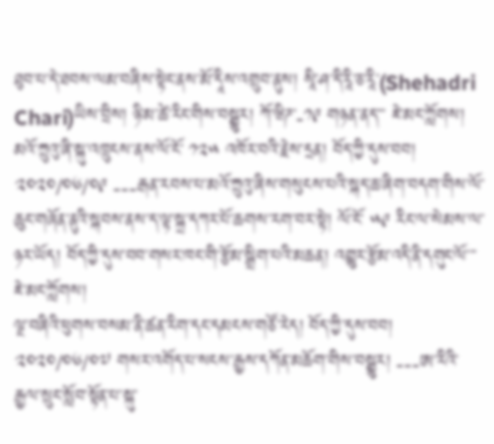ཐུབ་པ་དེ་ཐབས་ལམ་བཞིས་སྟེང་ནས་མོ་དཱིས་འགྲུབ་ནུས། སཱི་ཤ་དི་རཱི་ཅ་རཱི་(Shehadri Chari)ཡིས་བྲིས། ཉི་མ་ཚེ་རིང་གིས་བསྒྱུར། ཀོ་ཝིཌ་-༡༩ གཉན་ནད་་་ ཇེ་མང་ཀློགས།
མའོ་ཀྲུའུ་ཞི་སྐུ་འཁྲུངས་ནས་ལོ་ངོ་ ༡༢༥ འཁོར་བའི་རྗེས་དྲན། བོད་ཀྱི་དུས་བབ། ༢༠༢༠/༠༦/༠༩ ---རྒན་རབས་པ་མའོ་ཀྲུའུ་ཞིས་གསུངས་པའི་སྐད་ཆ་ཞིག་བདག་གིས་ལོ་ཆུང་གཞོན་ནུའི་སྐབས་ནས་ད་ལྟ་སྐྲ་དཀར་པོ་ཆགས་རག་བར་སྟེ། ལོ་ངོ་ ༥༩ རིང་ལ་སེམས་ལ་ཉར་ཡོད། བོད་ཀྱི་དུས་བབ་གསར་ཁང་གི་རྩོམ་སྒྲིག་པའི་མཆན། འགྱུར་རྩོམ་འདི་ནི་དགུང་ལོ་་་ ཇེ་མང་ཀློགས།
ལྔ་བཞིའི་ཕུགས་བསམ་ནི་ཚན་རིག་དང་དམངས་གཙོ་རེད། བོད་ཀྱི་དུས་བབ། ༢༠༢༠/༠༦/༠༧ གསར་འགོད་པ་སངས་རྒྱས་དཀོན་མཆོག་གིས་བསྒྱུར། ---ཨ་རིའི་རྒྱལ་སྲུང་སློབ་སྟོན་པ་སྐུ་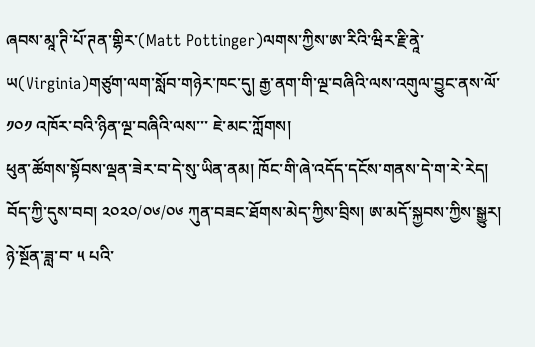ཞབས་མཱ་ཊི་པོ་ཊན་གྷིར་(Matt Pottinger)ལགས་ཀྱིས་ཨ་རིའི་ཝིར་རྗི་ནཱེ་ཡ(Virginia)གཙུག་ལག་སློབ་གཉེར་ཁང་དུ། རྒྱ་ནག་གི་ལྔ་བཞིའི་ལས་འགུལ་བྱུང་ནས་ལོ་ ༡༠༡ འཁོར་བའི་ཉིན་ལྔ་བཞིའི་ལས་་་ ཇེ་མང་ཀློགས།
ཕུན་ཚོགས་སྟོབས་ལྡན་ཟེར་བ་དེ་སུ་ཡིན་ནམ། ཁོང་གི་ཞེ་འདོད་དངོས་གནས་དེ་ག་རེ་རེད། བོད་ཀྱི་དུས་བབ། ༢༠༢༠/༠༦/༠༦ ཀུན་བཟང་ཐོགས་མེད་ཀྱིས་བྲིས། ཨ་མདོ་སྐྱབས་ཀྱིས་སྒྱུར། ཉེ་སྔོན་ཟླ་བ་ ༥ པའི་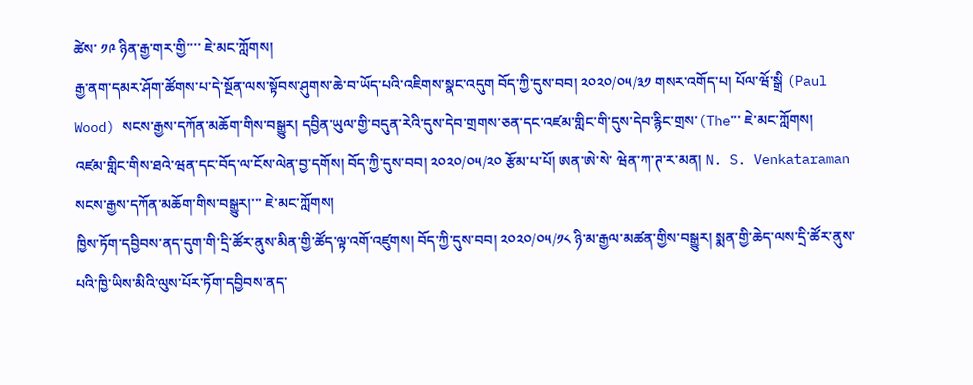ཚེས་ ༡༩ ཉིན་རྒྱ་གར་གྱི་་་་ ཇེ་མང་ཀློགས།
རྒྱ་ནག་དམར་ཤོག་ཚོགས་པ་དེ་སྔོན་ལས་སྟོབས་ཤུགས་ཆེ་བ་ཡོད་པའི་འཇིགས་སྣང་འདུག བོད་ཀྱི་དུས་བབ། ༢༠༢༠/༠༥/༣༡ གསར་འགོད་པ། པོལ་ཝོ་སྒྲི (Paul Wood) སངས་རྒྱས་དཀོན་མཆོག་གིས་བསྒྱུར། དབྱིན་ཡུལ་གྱི་བདུན་རེའི་དུས་དེབ་གྲགས་ཅན་དང་འཛམ་གླིང་གི་དུས་དེབ་རྙིང་གྲས་(The་་་ ཇེ་མང་ཀློགས།
འཛམ་གླིང་གིས་ཐའེ་ཝན་དང་བོད་ལ་ངོས་ལེན་བྱ་དགོས། བོད་ཀྱི་དུས་བབ། ༢༠༢༠/༠༥/༢༠ རྩོམ་པ་པོ། ཨན་ཨེ་སེ་ ཝེན་ཀ་ཊ་ར་མན། N. S. Venkataraman སངས་རྒྱས་དཀོན་མཆོག་གིས་བསྒྱུར།་་་ ཇེ་མང་ཀློགས།
ཁྱིས་ཏོག་དབྱིབས་ནད་དུག་གི་དྲི་ཚོར་ནུས་མིན་གྱི་ཚོད་ལྟ་འགོ་འཛུགས། བོད་ཀྱི་དུས་བབ། ༢༠༢༠/༠༥/༡༨ ཉི་མ་རྒྱལ་མཚན་གྱིས་བསྒྱུར། སྨན་གྱི་ཆེད་ལས་དྲི་ཚོར་ནུས་པའི་ཁྱི་ཡིས་མིའི་ལུས་པོར་ཏོག་དབྱིབས་ནད་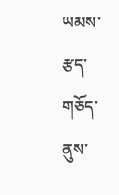ཡམས་རྩད་གཅོད་ནུས་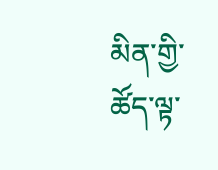མིན་གྱི་ཚོད་ལྟ་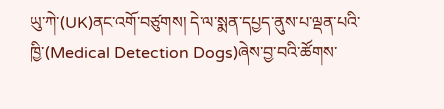ཡུ་ཀེ་(UK)ནང་འགོ་བཙུགས། དེ་ལ་སྨན་དཔྱད་ནུས་པ་ལྡན་པའི་ཁྱི་(Medical Detection Dogs)ཞེས་བྱ་བའི་ཚོགས་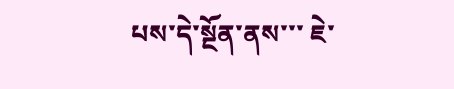པས་དེ་སྔོན་ནས་་་ ཇེ་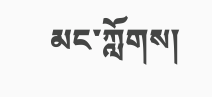མང་ཀློགས།